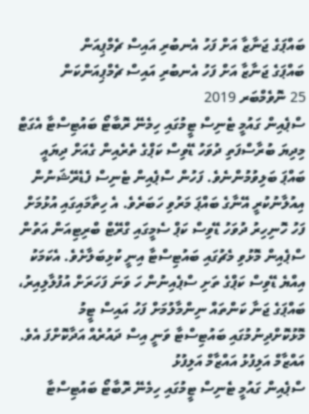ބައްޕަގެ ޖަނާޒާ އަށް ފަހު އެނބުރި އައިސް ޗެމްޕިއަން
ބައްޕަގެ ޖަނާޒާ އަށް ފަހު އެނބުރި އައިސް ޗެމްޕިއަންކަން
25 ނޮވެމްބަރ 2019
ސްޕެއިން ގައުމީ ޓެނިސް ޓީމުގައި ހިމެނޭ ރޮބާޓޯ ބައުޓިސްޓާ އެގަޓް މިދިޔަ ބުރާސްފަތި ދުވަހު ޑޭވިސް ކަޕްގެ ތެރެއިން ގެއަށް ދިޔައީ ބައްޕަ ބަލިވުމުންނެވެ. ފަހުން ސްޕެއިން ޓެނިސް ފެޑެރޭޝަނުން އިއުލާނުކުރީ އޭނާގެ ބައްޕަ މަރުވި ހަބަރެވެ. އެ ހިތާމައިގައި އުޅުމަށް ފަހު ހޮނިހިރު ދުވަހު ޑޭވިސް ކަޕް ސެމީގައި ގްރޭޓް ބްރިޓިއަން އަތުން ސްޕެއިން މޮޅުވި މެޗުގައި ބައުޓިސްޓާ އިނީ ކުޅިބަލާށެވެ. އެކަމަކު އިއްޔެ ޑޭވިސް ކަޕްގެ ތަށި ސްޕެއިނުން ހަ ވަނަ ފަހަރަށް އުފުލާލިއިރު، ބައްޕަގެ ޖަނާ ކަންތައް ނިންމާލުމަށް ފަހު އައިސް ޓީމު މޮޅުކޮށްދިނުމުގައި ބައުޓިސްޓާ ވަނީ އިސް ދައުރެއް އަދާކޮށްފަ އެވެ.
އައްޒާމް އަލިފުޅު އައްޒާމް އަލިފުޅު
ސްޕެއިން ގައުމީ ޓެނިސް ޓީމުގައި ހިމެނޭ ރޮބާޓޯ ބައުޓިސްޓާ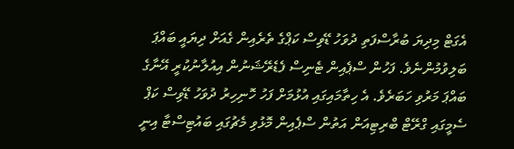އެގަޓް މިދިޔަ ބުރާސްފަތި ދުވަހު ޑޭވިސް ކަޕްގެ ތެރެއިން ގެއަށް ދިޔައީ ބައްޕަ ބަލިވުމުންނެވެ. ފަހުން ސްޕެއިން ޓެނިސް ފެޑެރޭޝަނުން އިއުލާނުކުރީ އޭނާގެ ބައްޕަ މަރުވި ހަބަރެވެ. އެ ހިތާމައިގައި އުޅުމަށް ފަހު ހޮނިހިރު ދުވަހު ޑޭވިސް ކަޕް ސެމީގައި ގްރޭޓް ބްރިޓިއަން އަތުން ސްޕެއިން މޮޅުވި މެޗުގައި ބައުޓިސްޓާ އިނީ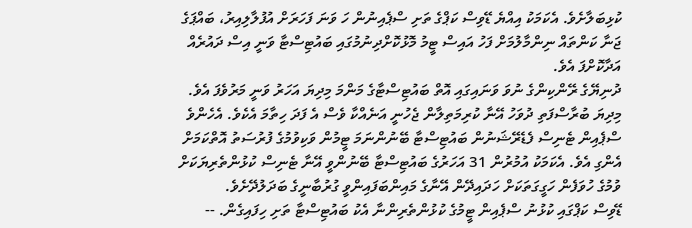ކުޅިބަލާށެވެ. އެކަމަކު އިއްޔެ ޑޭވިސް ކަޕްގެ ތަށި ސްޕެއިނުން ހަ ވަނަ ފަހަރަށް އުފުލާލިއިރު، ބައްޕަގެ ޖަނާ ކަންތައް ނިންމާލުމަށް ފަހު އައިސް ޓީމު މޮޅުކޮށްދިނުމުގައި ބައުޓިސްޓާ ވަނީ އިސް ދައުރެއް އަދާކޮށްފަ އެވެ.
ދުނިޔޭގެ ރޭންކިންގެ ނުވަ ވަނައިގައި އޮތް ބައުޓިސްޓާގެ މަންމަ މިދިޔަ އަހަރު ވަނީ މަރުވެފަ އެވެ. މިދިޔަ ބުރާސްފަތި ދުވަހު އޭނާ ކުރިމަތިލާން ޖެހުނީ އަނެއްކާ ވެސް އެ ފަދަ ހިތާމަ އެކެވެ. އެހެންވެ ސްޕެއިން ޓެނިސް ފެޑެރޭޝަނުން ބައުޓިސްޓާ ބޭނުންނަމަ ޓީމުން ވަކިވުމުގެ ފުރުސަތު އޮތްކަމަށް އެންގި އެވެ. އެކަމަކު އުމުރުން 31 އަހަރުގެ ބައުޓިސްޓާ ބޭނުންވީ އޭނާ ޓެނިސް ކުޅުންތެރިޔަކަށް ވުމުގެ ހުވަފެން ހަގީގަތަކަށް ހަދައިދޭން އޭނާގެ މައިންބަފައިންވީ ގުރުބާނީގެ ބަދަލުދޭށެވެ.
ޑޭވިސް ކަޕްގައި ކުޅުނު ސްޕެއިން ޓީމުގެ ކުޅުންތެރިންނާ އެކު ބައުޓިސްޓާ ތަށި ހިފައިގެން. --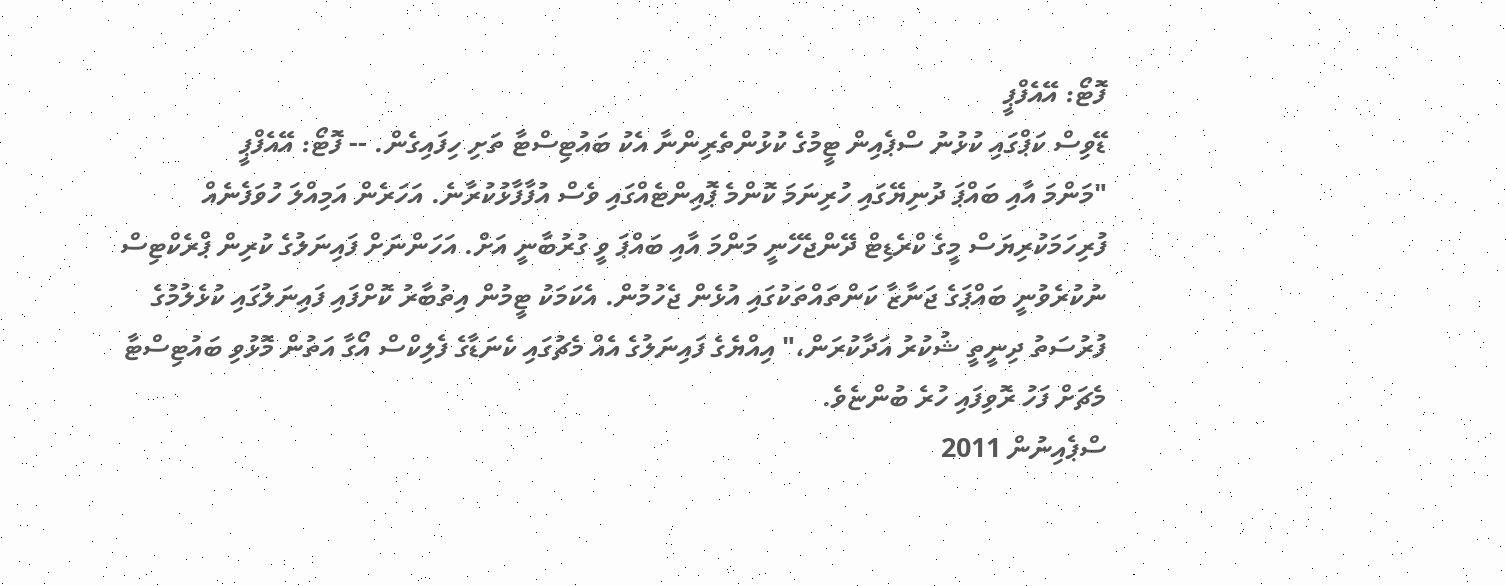ފޮޓޯ: އޭއެފްޕީ
ޑޭވިސް ކަޕްގައި ކުޅުނު ސްޕެއިން ޓީމުގެ ކުޅުންތެރިންނާ އެކު ބައުޓިސްޓާ ތަށި ހިފައިގެން. -- ފޮޓޯ: އޭއެފްޕީ
"މަންމަ އާއި ބައްޕަ ދުނިޔޭގައި ހުރިނަމަ ކޮންމެ ޕޮއިންޓެއްގައި ވެސް އުފާފާޅުކުރާނެ. އަހަރެން އަމިއްލަ ހުވަފެނެއް ފުރިހަމަކުރިޔަސް މީގެ ކްރެޑިޓް ދޭންޖެހޭނީ މަންމަ އާއި ބައްޕަ ވީ ގުރުބާނީ އަށް. އަހަންނަށް ފައިނަލުގެ ކުރިން ޕްރެކްޓިސް ނުކުރެވުނީ ބައްޕަގެ ޖަނާޒާ ކަންތައްތަކުގައި އުޅެން ޖެހުމުން. އެކަމަކު ޓީމުން އިތުބާރު ކޮށްފައި ފައިނަލުގައި ކުޅެލުމުގެ ފުރުސަތު ދިނީތީ ޝުކުރު އަދާކުރަން،" އިއްޔެގެ ފައިނަލުގެ އެއް މެޗުގައި ކެނަޑާގެ ފެލިކްސް އޯގާ އަތުން މޮޅުވި ބައުޓިސްޓާ މެޗަށް ފަހު ރޮވިފައި ހުރެ ބުންޏެވެ.
ސްޕެއިނުން 2011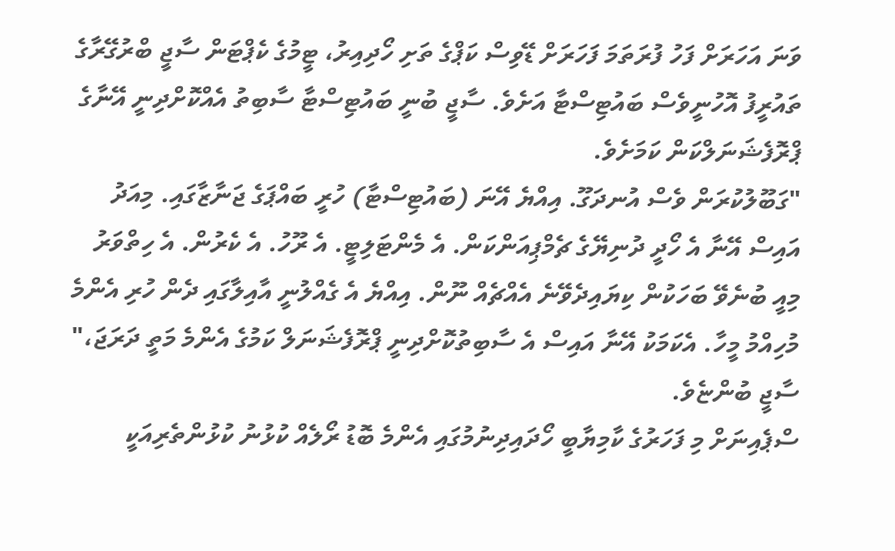ވަނަ އަހަރަށް ފަހު ފުރަތަމަ ފަހަރަށް ޑޭވިސް ކަޕްގެ ތަށި ހޯދިއިރު، ޓީމުގެ ކެޕްޓަން ސާޖީ ބްރުގޭރާގެ ތައުރީފު އޮހުނީވެސް ބައުޓިސްޓާ އަށެވެ. ސާޖީ ބުނީ ބައުޓިސްޓާ ސާބިތު އެއްކޮށްދިނީ އޭނާގެ ޕްރޮފެޝަނަލްކަން ކަމަށެވެ.
"ގަބޫލުކުރަން ވެސް އުނދަގޫ. އިއްޔެ އޭނަ (ބައުޓިސްޓާ) ހުރީ ބައްޕަގެ ޖަނާޒާގައި. މިއަދު އައިސް އޭނާ އެ ހޯދީ ދުނިޔޭގެ ޗެމްޕިއަންކަން. އެ މެންޓަލިޓީ. އެ ރޫހު. އެ ކެރުން. އެ ހިތްވަރު މިއީ ބުނެވޭ ބަހަކުން ކިޔައިދެވޭނެ އެއްޗެއް ނޫން. އިއްޔެ އެ ގެއްލުނީ އާއިލާގައި ދެން ހުރި އެންމެ މުހިއްމު މީހާ. އެކަމަކު އޭނާ އައިސް އެ ސާބިތުކޮށްދިނީ ޕްރޮފެޝަނަލް ކަމުގެ އެންމެ މަތީ ދަރަޖަ،" ސާޖީ ބުންޏެވެ.
ސްޕެއިނަށް މި ފަހަރުގެ ކާމިޔާބީ ހޯދައިދިނުމުގައި އެންމެ ބޮޑު ރޯލެއް ކުޅުނު ކުޅުންތެރިއަކީ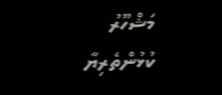މަޝްހޫރު ކުޅުންތެރިޔާ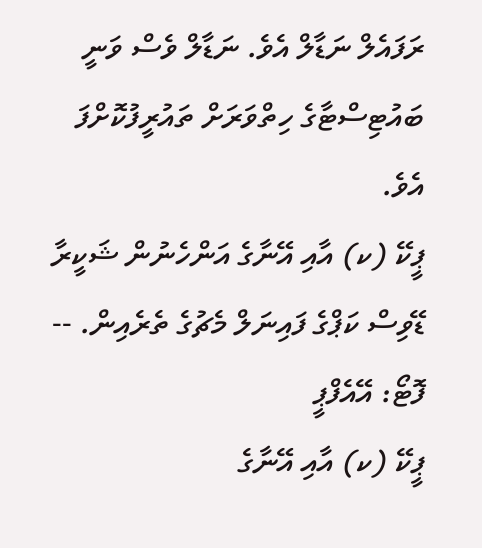ރަފައެލް ނަޑާލް އެވެ. ނަޑާލް ވެސް ވަނީ ބައުޓިސްޓާގެ ހިތްވަރަށް ތައުރީފުކޮށްފަ އެވެ.
ޕީކޭ (ކ) އާއި އޭނާގެ އަންހެނުން ޝަކީރާ ޑޭވިސް ކަޕްގެ ފައިނަލް މެޗުގެ ތެރެއިން. -- ފޮޓޯ: އޭއެފްޕީ
ޕީކޭ (ކ) އާއި އޭނާގެ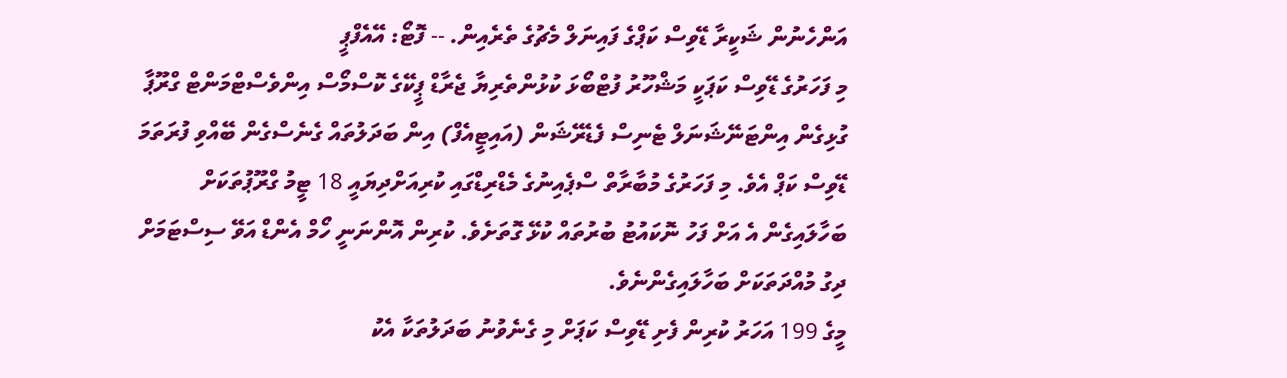އަންހެނުން ޝަކީރާ ޑޭވިސް ކަޕްގެ ފައިނަލް މެޗުގެ ތެރެއިން. -- ފޮޓޯ: އޭއެފްޕީ
މި ފަހަރުގެ ޑޭވިސް ކަޕަކީ މަޝްހޫރު ފުޓްބޯޅަ ކުޅުންތެރިޔާ ޖެރާޑް ޕީކޭގެ ކޮސްމޯސް އިންވެސްޓްމަންޓް ގްރޫޕާ ގުޅިގެން އިންޓަނޭޝަނަލް ޓެނިސް ފެޑެރޭޝަން (އައިޓީއެފް) އިން ބަދަލުތައް ގެނެސްގެން ބޭއްވި ފުރަތަމަ ޑޭވިސް ކަޕް އެވެ. މި ފަހަރުގެ މުބާރާތް ސްޕެއިނުގެ މެޑްރިޑްގައި ކުރިއަށްދިޔައީ 18 ޓީމު ގްރޫޕުތަކަށް ބަހާލައިގެން އެ އަށް ފަހު ނޮކައުޓު ބުރުތައް ކުޅޭ ގޮތަށެވެ. ކުރިން އޮންނަނީ ހޯމް އެންޑް އަވޭ ސިސްޓަމަށް ދިގު މުއްދަތަކަށް ބަހާލައިގެންނެވެ.
މީގެ 199 އަހަރު ކުރިން ފެށި ޑޭވިސް ކަޕަށް މި ގެނެވުނު ބަދަލުތަކާ އެކު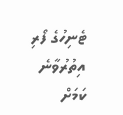ޓެނިހުގެ ފޯރި އިތުރުވާނެ ކަމަށް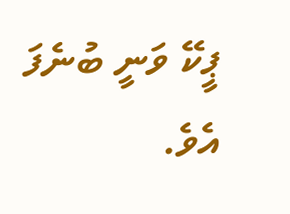ޕީކޭ ވަނީ ބުނެފަ އެވެ.